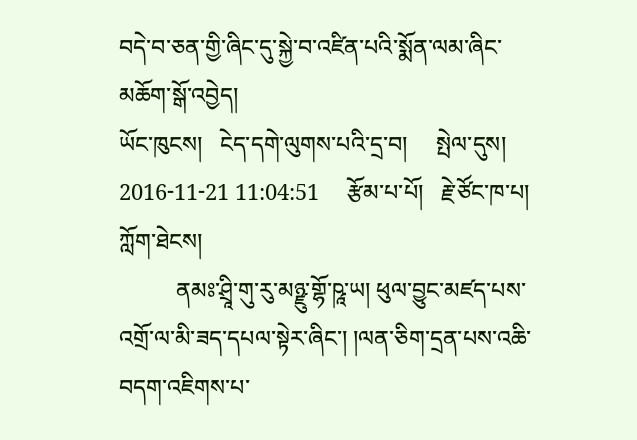བདེ་བ་ཅན་གྱི་ཞིང་དུ་སྐྱེ་བ་འཛིན་པའི་སྨོན་ལམ་ཞིང་མཆོག་སྒོ་འབྱེད།
ཡོང་ཁུངས།   ངེད་དགེ་ལུགས་པའི་དྲ་བ།     སྤེལ་དུས།  2016-11-21 11:04:51     རྩོམ་པ་པོ།   རྗེ་ཙོང་ཁ་པ།    ཀློག་ཐེངས།
          ནམཿ་ཤྲཱི་གུ་རུ་མཉྫུ་གྷོ་ཥཱ་ཡ། ཕུལ་བྱུང་མཛད་པས་འགྲོ་ལ་མི་ཟད་དཔལ་སྟེར་ཞིང་། །ལན་ཅིག་དྲན་པས་འཆི་བདག་འཇིགས་པ་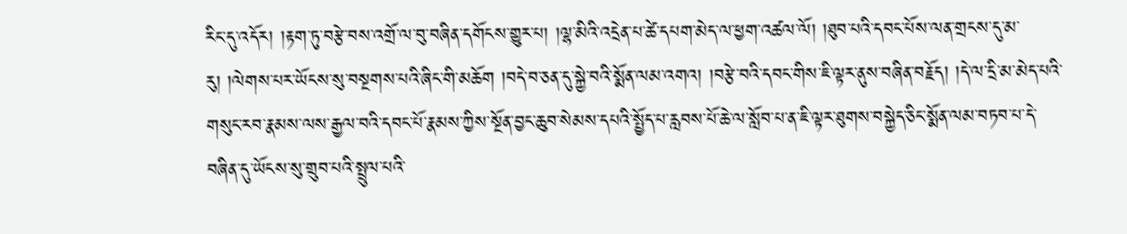རིང་དུ་འདོར། །རྟག་ཏུ་བརྩེ་བས་འགྲོ་ལ་བུ་བཞིན་དགོངས་གྱུར་པ། །ལྷ་མིའི་འདྲེན་པ་ཚེ་དཔག་མེད་ལ་ཕྱག་འཚལ་ལོ། །ཐུབ་པའི་དབང་པོས་ལན་གྲངས་དུ་མ་རུ། །ལེགས་པར་ཡོངས་སུ་བསྔགས་པའི་ཞིང་གི་མཆོག །བདེ་བ་ཅན་དུ་སྐྱེ་བའི་སྨོན་ལམ་འགའ། །བརྩེ་བའི་དབང་གིས་ཇི་ལྟར་ནུས་བཞིན་བརྗོད། །དེ་ལ་དྲི་མ་མེད་པའི་གསུང་རབ་རྣམས་ལས་རྒྱལ་བའི་དབང་པོ་རྣམས་ཀྱིས་སྔོན་བྱང་ཆུབ་སེམས་དཔའི་སྤྱོད་པ་རླབས་པོ་ཆེ་ལ་སློབ་པ་ན་ཇི་ལྟར་ཐུགས་བསྐྱེད་ཅིང་སྨོན་ལམ་བཏབ་པ་དེ་བཞིན་དུ་ཡོངས་སུ་གྲུབ་པའི་སྤྲུལ་པའི་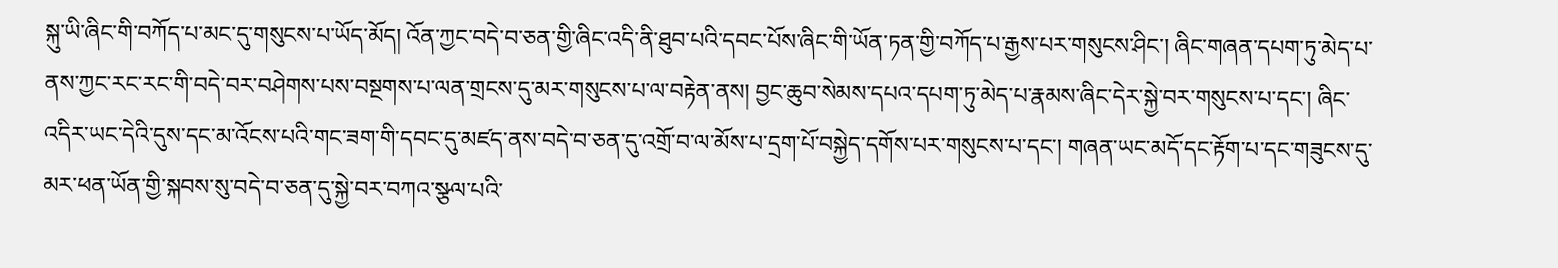སྐུ་ཡི་ཞིང་གི་བཀོད་པ་མང་དུ་གསུངས་པ་ཡོད་མོད། འོན་ཀྱང་བདེ་བ་ཅན་གྱི་ཞིང་འདི་ནི་ཐུབ་པའི་དབང་པོས་ཞིང་གི་ཡོན་ཏན་གྱི་བཀོད་པ་རྒྱས་པར་གསུངས་ཤིང་། ཞིང་གཞན་དཔག་ཏུ་མེད་པ་ནས་ཀྱང་རང་རང་གི་བདེ་བར་བཤེགས་པས་བསྔགས་པ་ལན་གྲངས་དུ་མར་གསུངས་པ་ལ་བརྟེན་ནས། བྱང་ཆུབ་སེམས་དཔའ་དཔག་ཏུ་མེད་པ་རྣམས་ཞིང་དེར་སྐྱེ་བར་གསུངས་པ་དང་། ཞིང་འདིར་ཡང་དེའི་དུས་དང་མ་འོངས་པའི་གང་ཟག་གི་དབང་དུ་མཛད་ནས་བདེ་བ་ཅན་དུ་འགྲོ་བ་ལ་མོས་པ་དྲག་པོ་བསྐྱེད་དགོས་པར་གསུངས་པ་དང་། གཞན་ཡང་མདོ་དང་རྟོག་པ་དང་གཟུངས་དུ་མར་ཕན་ཡོན་གྱི་སྐབས་སུ་བདེ་བ་ཅན་དུ་སྐྱེ་བར་བཀའ་སྩལ་པའི་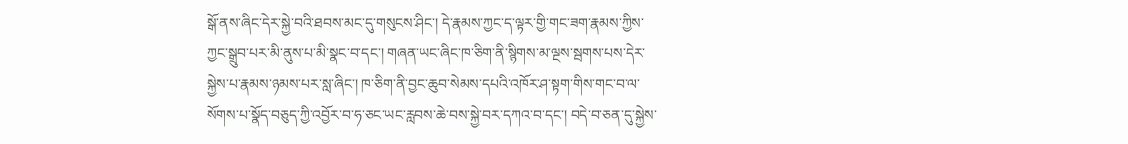སྒོ་ནས་ཞིང་དེར་སྐྱེ་བའི་ཐབས་མང་དུ་གསུངས་ཤིང་། དེ་རྣམས་ཀྱང་ད་ལྟར་གྱི་གང་ཟག་རྣམས་ཀྱིས་ཀྱང་སྒྲུབ་པར་མི་ནུས་པ་མི་སྣང་བ་དང་། གཞན་ཡང་ཞིང་ཁ་ཅིག་ནི་སྙིགས་མ་ལྔས་སྦགས་པས་དེར་སྐྱེས་པ་རྣམས་ཉམས་པར་སླ་ཞིང་། ཁ་ཅིག་ནི་བྱང་ཆུབ་སེམས་དཔའི་འཁོར་ཤ་སྟག་གིས་གང་བ་ལ་སོགས་པ་སྣོད་བཅུད་ཀྱི་འབྱོར་བ་ཧ་ཅང་ཡང་རླབས་ཆེ་བས་སྐྱེ་བར་དཀའ་བ་དང་། བདེ་བ་ཅན་དུ་སྐྱེས་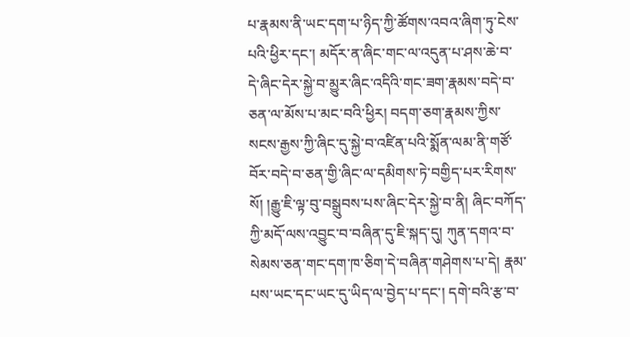པ་རྣམས་ནི་ཡང་དག་པ་ཉིད་ཀྱི་ཚོགས་འབའ་ཞིག་ཏུ་ངེས་པའི་ཕྱིར་དང་། མདོར་ན་ཞིང་གང་ལ་འདུན་པ་ཤས་ཆེ་བ་དེ་ཞིང་དེར་སྐྱེ་བ་མྱུར་ཞིང་འདིའི་གང་ཟག་རྣམས་བདེ་བ་ཅན་ལ་མོས་པ་མང་བའི་ཕྱིར། བདག་ཅག་རྣམས་ཀྱིས་སངས་རྒྱས་ཀྱི་ཞིང་དུ་སྐྱེ་བ་འཛིན་པའི་སྨོན་ལམ་ནི་གཙོ་བོར་བདེ་བ་ཅན་གྱི་ཞིང་ལ་དམིགས་ཏེ་བགྱིད་པར་རིགས་སོ། །རྒྱུ་ཇི་ལྟ་བུ་བསྒྲུབས་པས་ཞིང་དེར་སྐྱེ་བ་ནི། ཞིང་བཀོད་ཀྱི་མདོ་ལས་འབྱུང་བ་བཞིན་དུ་ཇི་སྐད་དུ། ཀུན་དགའ་བ་སེམས་ཅན་གང་དག་ཁ་ཅིག་དེ་བཞིན་གཤེགས་པ་དེ། རྣམ་པས་ཡང་དང་ཡང་དུ་ཡིད་ལ་བྱེད་པ་དང་། དགེ་བའི་རྩ་བ་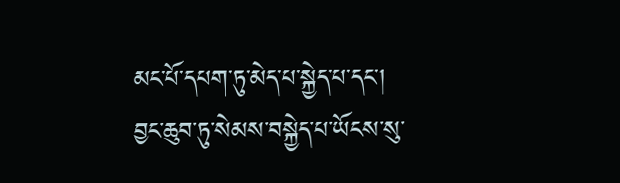མང་པོ་དཔག་ཏུ་མེད་པ་སྐྱེད་པ་དང་། བྱང་ཆུབ་ཏུ་སེམས་བསྐྱེད་པ་ཡོངས་སུ་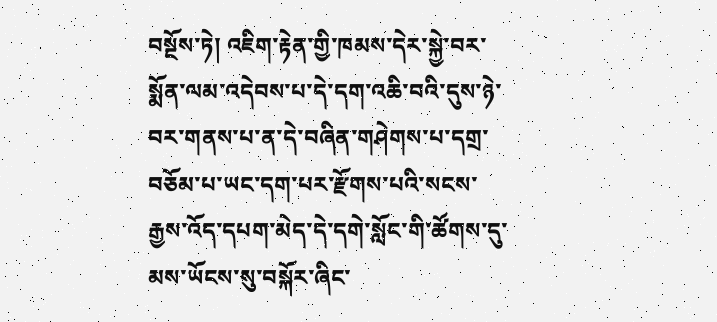བསྔོས་ཏེ། འཇིག་རྟེན་གྱི་ཁམས་དེར་སྐྱེ་བར་སྨོན་ལམ་འདེབས་པ་དེ་དག་འཆི་བའི་དུས་ཉེ་བར་གནས་པ་ན་དེ་བཞིན་གཤེགས་པ་དགྲ་བཅོམ་པ་ཡང་དག་པར་རྫོགས་པའི་སངས་རྒྱས་འོད་དཔག་མེད་དེ་དགེ་སློང་གི་ཚོགས་དུ་མས་ཡོངས་སུ་བསྐོར་ཞིང་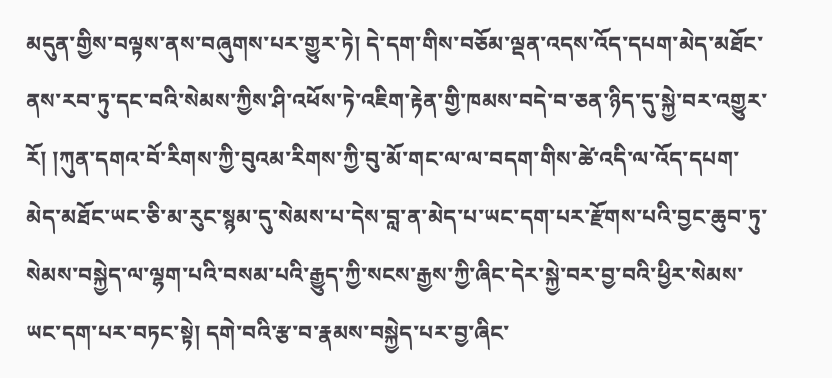མདུན་གྱིས་བལྟས་ནས་བཞུགས་པར་གྱུར་ཏེ། དེ་དག་གིས་བཅོམ་ལྡན་འདས་འོད་དཔག་མེད་མཐོང་ནས་རབ་ཏུ་དང་བའི་སེམས་ཀྱིས་ཤི་འཕོས་ཏེ་འཇིག་རྟེན་གྱི་ཁམས་བདེ་བ་ཅན་ཉིད་དུ་སྐྱེ་བར་འགྱུར་རོ། །ཀུན་དགའ་བོ་རིགས་ཀྱི་བུའམ་རིགས་ཀྱི་བུ་མོ་གང་ལ་ལ་བདག་གིས་ཚེ་འདི་ལ་འོད་དཔག་མེད་མཐོང་ཡང་ཅི་མ་རུང་སྙམ་དུ་སེམས་པ་དེས་བླ་ན་མེད་པ་ཡང་དག་པར་རྫོགས་པའི་བྱང་ཆུབ་ཏུ་སེམས་བསྐྱེད་ལ་ལྷག་པའི་བསམ་པའི་རྒྱུད་ཀྱི་སངས་རྒྱས་ཀྱི་ཞིང་དེར་སྐྱེ་བར་བྱ་བའི་ཕྱིར་སེམས་ཡང་དག་པར་བཏང་སྟེ། དགེ་བའི་རྩ་བ་རྣམས་བསྐྱེད་པར་བྱ་ཞིང་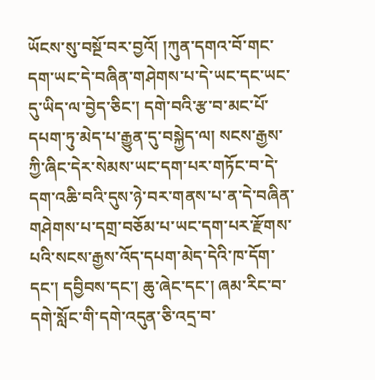ཡོངས་སུ་བསྔོ་བར་བྱའོ། །ཀུན་དགའ་བོ་གང་དག་ཡང་དེ་བཞིན་གཤེགས་པ་དེ་ཡང་དང་ཡང་དུ་ཡིད་ལ་བྱེད་ཅིང་། དགེ་བའི་རྩ་བ་མང་པོ་དཔག་ཏུ་མེད་པ་རྒྱུན་དུ་བསྐྱེད་ལ། སངས་རྒྱས་ཀྱི་ཞིང་དེར་སེམས་ཡང་དག་པར་གཏོང་བ་དེ་དག་འཆི་བའི་དུས་ཉེ་བར་གནས་པ་ན་དེ་བཞིན་གཤེགས་པ་དགྲ་བཅོམ་པ་ཡང་དག་པར་རྫོགས་པའི་སངས་རྒྱས་འོད་དཔག་མེད་དེའི་ཁ་དོག་དང་། དབྱིབས་དང་། ཆུ་ཞེང་དང་། ཞམ་རིང་བ་དགེ་སློང་གི་དགེ་འདུན་ཅི་འདྲ་བ་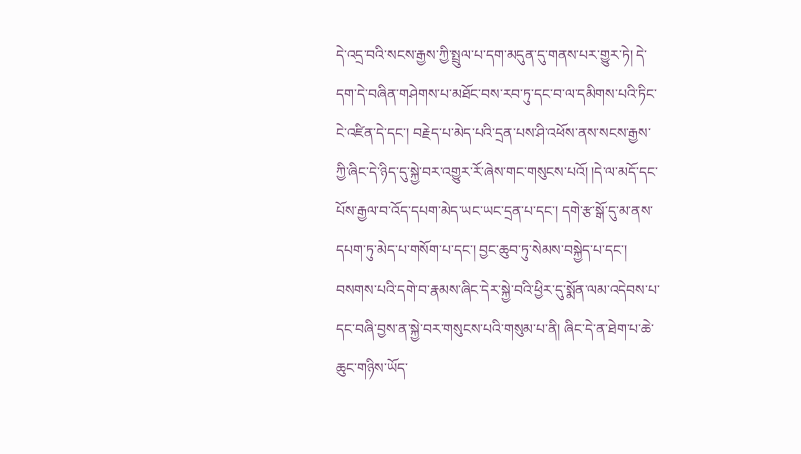དེ་འདྲ་བའི་སངས་རྒྱས་ཀྱི་སྤྲུལ་པ་དག་མདུན་དུ་གནས་པར་གྱུར་ཏེ། དེ་དག་དེ་བཞིན་གཤེགས་པ་མཐོང་བས་རབ་ཏུ་དང་བ་ལ་དམིགས་པའི་ཏིང་ངེ་འཛིན་དེ་དང་། བརྗེད་པ་མེད་པའི་དྲན་པས་ཤི་འཕོས་ནས་སངས་རྒྱས་ཀྱི་ཞིང་དེ་ཉིད་དུ་སྐྱེ་བར་འགྱུར་རོ་ཞེས་གང་གསུངས་པའོ། །དེ་ལ་མདོ་དང་པོས་རྒྱལ་བ་འོད་དཔག་མེད་ཡང་ཡང་དྲན་པ་དང་། དགེ་རྩ་སྒོ་དུ་མ་ནས་དཔག་ཏུ་མེད་པ་གསོག་པ་དང་། བྱང་ཆུབ་ཏུ་སེམས་བསྐྱེད་པ་དང་། བསགས་པའི་དགེ་བ་རྣམས་ཞིང་དེར་སྐྱེ་བའི་ཕྱིར་དུ་སྨོན་ལམ་འདེབས་པ་དང་བཞི་བྱས་ན་སྐྱེ་བར་གསུངས་པའི་གསུམ་པ་ནི། ཞིང་དེ་ན་ཐེག་པ་ཆེ་ཆུང་གཉིས་ཡོད་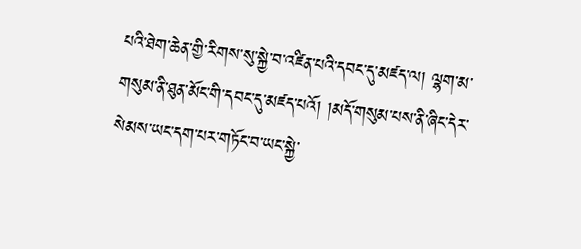པའི་ཐེག་ཆེན་གྱི་རིགས་སུ་སྐྱེ་བ་འཛིན་པའི་དབང་དུ་མཛད་ལ། ལྷག་མ་གསུམ་ནི་ཐུན་མོང་གི་དབང་དུ་མཛད་པའོ། །མདོ་གསུམ་པས་ནི་ཞིང་དེར་སེམས་ཡང་དག་པར་གཏོང་བ་ཡང་སྐྱེ་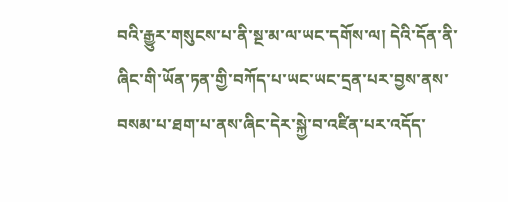བའི་རྒྱུར་གསུངས་པ་ནི་སྔ་མ་ལ་ཡང་དགོས་ལ། དེའི་དོན་ནི་ཞིང་གི་ཡོན་ཏན་གྱི་བཀོད་པ་ཡང་ཡང་དྲན་པར་བྱས་ནས་བསམ་པ་ཐག་པ་ནས་ཞིང་དེར་སྐྱེ་བ་འཛིན་པར་འདོད་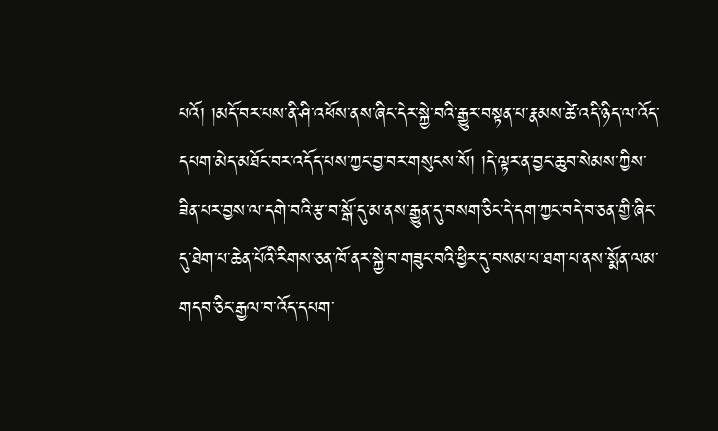པའོ། །མདོ་བར་པས་ནི་ཤི་འཕོས་ནས་ཞིང་དེར་སྐྱེ་བའི་རྒྱུར་བསྟན་པ་རྣམས་ཚེ་འདི་ཉིད་ལ་འོད་དཔག་མེད་མཐོང་བར་འདོད་པས་ཀྱང་བྱ་བར་གསུངས་སོ། །དེ་ལྟར་ན་བྱང་ཆུབ་སེམས་ཀྱིས་ཟིན་པར་བྱས་ལ་དགེ་བའི་རྩ་བ་སྒོ་དུ་མ་ནས་རྒྱུན་དུ་བསག་ཅིང་དེ་དག་ཀྱང་བདེ་བ་ཅན་གྱི་ཞིང་དུ་ཐེག་པ་ཆེན་པོའི་རིགས་ཅན་ཁོ་ནར་སྐྱེ་བ་གཟུང་བའི་ཕྱིར་དུ་བསམ་པ་ཐག་པ་ནས་སྨོན་ལམ་གདབ་ཅིང་རྒྱལ་བ་འོད་དཔག་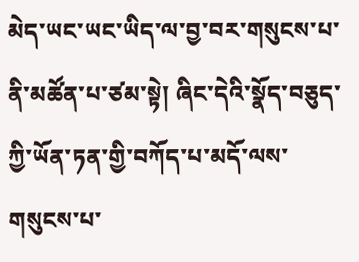མེད་ཡང་ཡང་ཡིད་ལ་བྱ་བར་གསུངས་པ་ནི་མཚོན་པ་ཙམ་སྟེ། ཞིང་དེའི་སྣོད་བཅུད་ཀྱི་ཡོན་ཏན་གྱི་བཀོད་པ་མདོ་ལས་གསུངས་པ་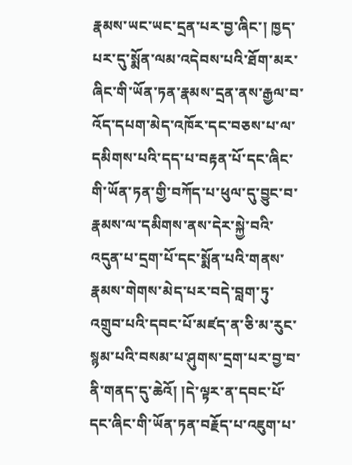རྣམས་ཡང་ཡང་དྲན་པར་བྱ་ཞིང་། ཁྱད་པར་དུ་སྨོན་ལམ་འདེབས་པའི་ཐོག་མར་ཞིང་གི་ཡོན་ཏན་རྣམས་དྲན་ནས་རྒྱལ་བ་འོད་དཔག་མེད་འཁོར་དང་བཅས་པ་ལ་དམིགས་པའི་དད་པ་བརྟན་པོ་དང་ཞིང་གི་ཡོན་ཏན་གྱི་བཀོད་པ་ཕུལ་དུ་བྱུང་བ་རྣམས་ལ་དམིགས་ནས་དེར་སྐྱེ་བའི་འདུན་པ་དྲག་པོ་དང་སྨོན་པའི་གནས་རྣམས་གེགས་མེད་པར་བདེ་བླག་ཏུ་འགྲུབ་པའི་དབང་པོ་མཛད་ན་ཅི་མ་རུང་སྙམ་པའི་བསམ་པ་ཤུགས་དྲག་པར་བྱ་བ་ནི་གནད་དུ་ཆེའོ། །དེ་ལྟར་ན་དབང་པོ་དང་ཞིང་གི་ཡོན་ཏན་བརྗོད་པ་འཇུག་པ་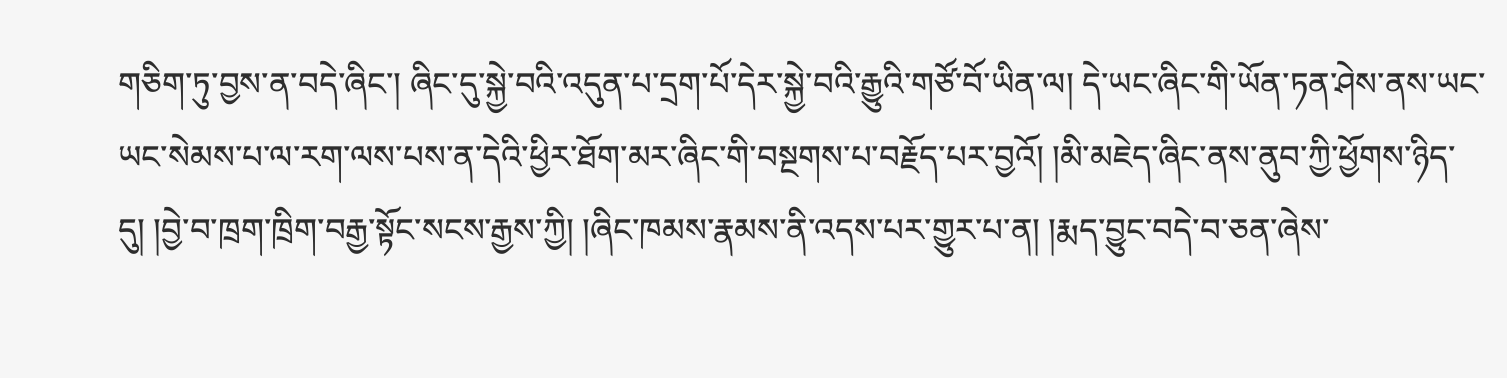གཅིག་ཏུ་བྱས་ན་བདེ་ཞིང་། ཞིང་དུ་སྐྱེ་བའི་འདུན་པ་དྲག་པོ་དེར་སྐྱེ་བའི་རྒྱུའི་གཙོ་བོ་ཡིན་ལ། དེ་ཡང་ཞིང་གི་ཡོན་ཏན་ཤེས་ནས་ཡང་ཡང་སེམས་པ་ལ་རག་ལས་པས་ན་དེའི་ཕྱིར་ཐོག་མར་ཞིང་གི་བསྔགས་པ་བརྗོད་པར་བྱའོ། །མི་མཇེད་ཞིང་ནས་ནུབ་ཀྱི་ཕྱོགས་ཉིད་དུ། །བྱེ་བ་ཁྲག་ཁྲིག་བརྒྱ་སྟོང་སངས་རྒྱས་ཀྱི། །ཞིང་ཁམས་རྣམས་ནི་འདས་པར་གྱུར་པ་ན། །རྨད་བྱུང་བདེ་བ་ཅན་ཞེས་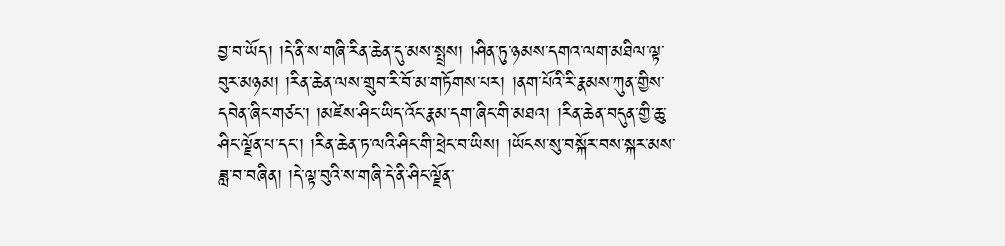བྱ་བ་ཡོད། །དེ་ནི་ས་གཞི་རིན་ཆེན་དུ་མས་སྤྲས། །ཤིན་ཏུ་ཉམས་དགའ་ལག་མཐིལ་ལྟ་བུར་མཉམ། །རིན་ཆེན་ལས་གྲུབ་རི་བོ་མ་གཏོགས་པར། །ནག་པོའི་རི་རྣམས་ཀུན་གྱིས་དབེན་ཞིང་གཙང་། །མཛེས་ཤིང་ཡིད་འོང་རྣམ་དག་ཞིང་གི་མཐའ། །རིན་ཆེན་བདུན་གྱི་ཆུ་ཤིང་ལྗོན་པ་དང་། །རིན་ཆེན་ཏ་ལའི་ཤིང་གི་ཕྲེང་བ་ཡིས། །ཡོངས་སུ་བསྐོར་བས་སྐར་མས་ཟླ་བ་བཞིན། །དེ་ལྟ་བུའི་ས་གཞི་དེ་ནི་ཤིང་ལྗོན་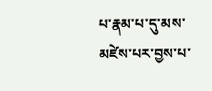པ་རྣམ་པ་དུ་མས་མཛེས་པར་བྱས་པ་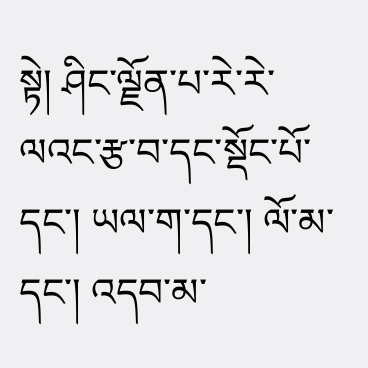སྟེ། ཤིང་ལྗོན་པ་རེ་རེ་ལའང་རྩ་བ་དང་སྡོང་པོ་དང་། ཡལ་ག་དང་། ལོ་མ་དང་། འདབ་མ་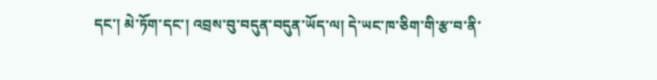དང་། མེ་ཏོག་དང་། འབྲས་བུ་བདུན་བདུན་ཡོད་ལ། དེ་ཡང་ཁ་ཅིག་གི་རྩ་བ་ནི་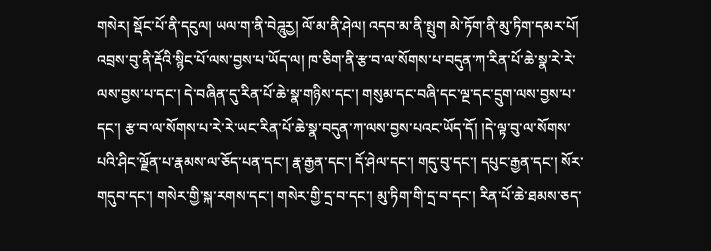གསེར། སྡོང་པོ་ནི་དངུལ། ཡལ་ག་ནི་བེཌཱུརྱ། ལོ་མ་ནི་ཤེལ། འདབ་མ་ནི་སྤུག མེ་ཏོག་ནི་མུ་ཏིག་དམར་པོ། འབྲས་བུ་ནི་རྡོའི་སྙིང་པོ་ལས་བྱས་པ་ཡོད་ལ། ཁ་ཅིག་ནི་རྩ་བ་ལ་སོགས་པ་བདུན་ཀ་རིན་པོ་ཆེ་སྣ་རེ་རེ་ལས་བྱས་པ་དང་། དེ་བཞིན་དུ་རིན་པོ་ཆེ་སྣ་གཉིས་དང་། གསུམ་དང་བཞི་དང་ལྔ་དང་དྲུག་ལས་བྱས་པ་དང་། རྩ་བ་ལ་སོགས་པ་རེ་རེ་ཡང་རིན་པོ་ཆེ་སྣ་བདུན་ཀ་ལས་བྱས་པའང་ཡོད་དོ། །དེ་ལྟ་བུ་ལ་སོགས་པའི་ཤིང་ལྗོན་པ་རྣམས་ལ་ཅོད་པན་དང་། རྣ་རྒྱན་དང་། དོ་ཤེལ་དང་། གདུ་བུ་དང་། དཔུང་རྒྱན་དང་། སོར་གདུབ་དང་། གསེར་གྱི་སྐ་རགས་དང་། གསེར་གྱི་དྲ་བ་དང་། མུ་ཏིག་གི་དྲ་བ་དང་། རིན་པོ་ཆེ་ཐམས་ཅད་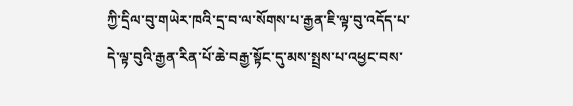ཀྱི་དྲིལ་བུ་གཡེར་ཁའི་དྲ་བ་ལ་སོགས་པ་རྒྱན་ཇི་ལྟ་བུ་འདོད་པ་དེ་ལྟ་བུའི་རྒྱན་རིན་པོ་ཆེ་བརྒྱ་སྟོང་དུ་མས་སྤྲས་པ་འཕྱང་བས་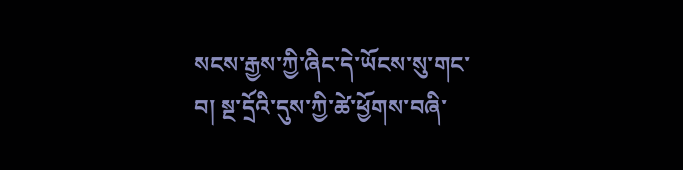སངས་རྒྱས་ཀྱི་ཞིང་དེ་ཡོངས་སུ་གང་བ། སྔ་དྲོའི་དུས་ཀྱི་ཚེ་ཕྱོགས་བཞི་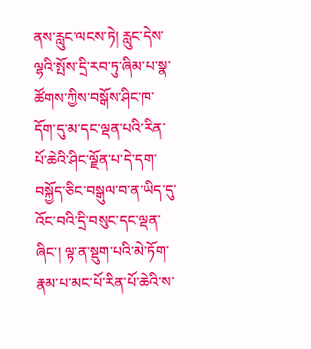ནས་རླུང་ལངས་ཏེ། རླུང་དེས་ལྷའི་སྤོས་དྲི་རབ་ཏུ་ཞིམ་པ་སྣ་ཚོགས་ཀྱིས་བསྒོས་ཤིང་ཁ་དོག་དུ་མ་དང་ལྡན་པའི་རིན་པོ་ཆེའི་ཤིང་ལྗོན་པ་དེ་དག་བསྐྱོད་ཅིང་བསྒུལ་བ་ན་ཡིད་དུ་འོང་བའི་དྲི་བསུང་དང་ལྡན་ཞིང་། ལྟ་ན་སྡུག་པའི་མེ་ཏོག་རྣམ་པ་མང་པོ་རིན་པོ་ཆེའི་ས་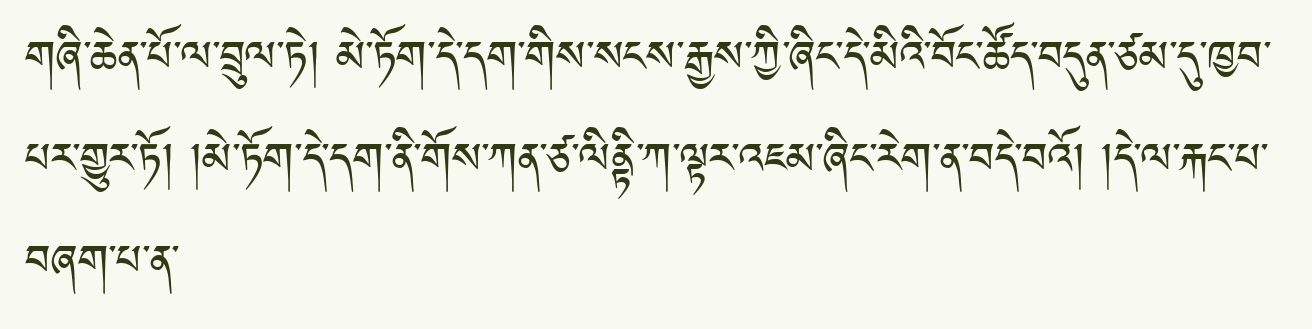གཞི་ཆེན་པོ་ལ་བྲུལ་ཏེ། མེ་ཏོག་དེ་དག་གིས་སངས་རྒྱས་ཀྱི་ཞིང་དེ་མིའི་བོང་ཚོད་བདུན་ཙམ་དུ་ཁྱབ་པར་གྱུར་ཏོ། །མེ་ཏོག་དེ་དག་ནི་གོས་ཀན་ཙ་ལིནྟི་ཀ་ལྟར་འཇམ་ཞིང་རེག་ན་བདེ་བའོ། །དེ་ལ་རྐང་པ་བཞག་པ་ན་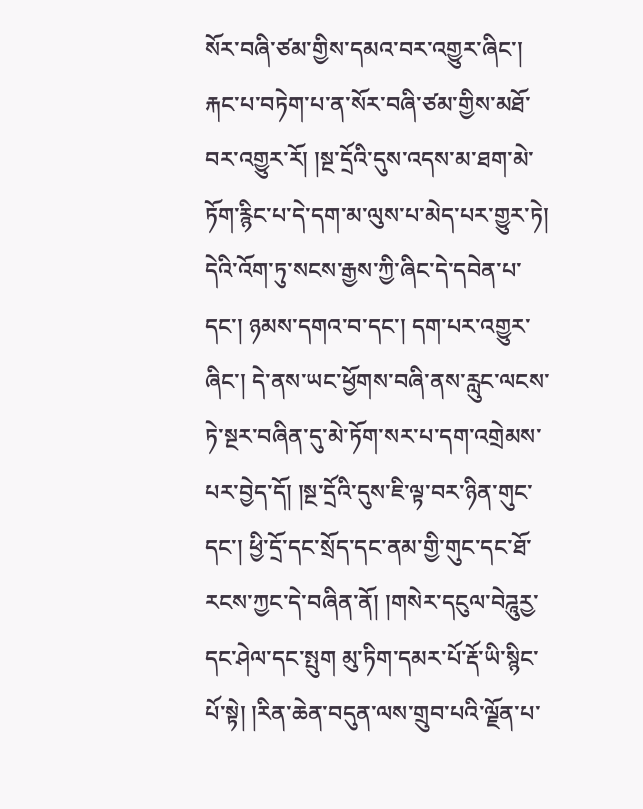སོར་བཞི་ཙམ་གྱིས་དམའ་བར་འགྱུར་ཞིང་། རྐང་པ་བཏེག་པ་ན་སོར་བཞི་ཙམ་གྱིས་མཐོ་བར་འགྱུར་རོ། །སྔ་དྲོའི་དུས་འདས་མ་ཐག་མེ་ཏོག་རྙིང་པ་དེ་དག་མ་ལུས་པ་མེད་པར་གྱུར་ཏེ། དེའི་འོག་ཏུ་སངས་རྒྱས་ཀྱི་ཞིང་དེ་དབེན་པ་དང་། ཉམས་དགའ་བ་དང་། དག་པར་འགྱུར་ཞིང་། དེ་ནས་ཡང་ཕྱོགས་བཞི་ནས་རླུང་ལངས་ཏེ་སྔར་བཞིན་དུ་མེ་ཏོག་སར་པ་དག་འགྲེམས་པར་བྱེད་དོ། །སྔ་དྲོའི་དུས་ཇི་ལྟ་བར་ཉིན་གུང་དང་། ཕྱི་དྲོ་དང་སྲོད་དང་ནམ་གྱི་གུང་དང་ཐོ་རངས་ཀྱང་དེ་བཞིན་ནོ། །གསེར་དངུལ་བེཌཱུརྱ་དང་ཤེལ་དང་སྤུག མུ་ཏིག་དམར་པོ་རྡོ་ཡི་སྙིང་པོ་སྟེ། །རིན་ཆེན་བདུན་ལས་གྲུབ་པའི་ལྗོན་པ་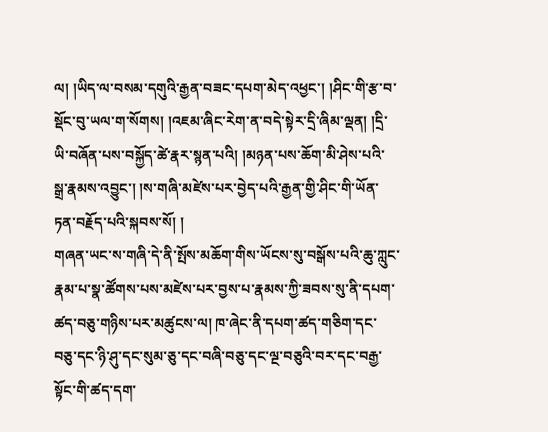ལ། །ཡིད་ལ་བསམ་དགུའི་རྒྱན་བཟང་དཔག་མེད་འཕྱང་། །ཤིང་གི་རྩ་བ་སྡོང་བུ་ཡལ་ག་སོགས། །འཇམ་ཞིང་རེག་ན་བདེ་སྟེར་དྲི་ཞིམ་ལྡན། །དྲི་ཡི་བཞོན་པས་བསྐྱོད་ཚེ་རྣར་སྙན་པའི། །མཉན་པས་ཆོག་མི་ཤེས་པའི་སྒྲ་རྣམས་འབྱུང་། །ས་གཞི་མཛེས་པར་བྱེད་པའི་རྒྱན་གྱི་ཤིང་གི་ཡོན་ཏན་བརྗོད་པའི་སྐབས་སོ། །
གཞན་ཡང་ས་གཞི་དེ་ནི་སྤོས་མཆོག་གིས་ཡོངས་སུ་བསྒོས་པའི་ཆུ་ཀླུང་རྣམ་པ་སྣ་ཚོགས་པས་མཛེས་པར་བྱས་པ་རྣམས་ཀྱི་ཟབས་སུ་ནི་དཔག་ཚད་བཅུ་གཉིས་པར་མཚུངས་ལ། ཁ་ཞེང་ནི་དཔག་ཚད་གཅིག་དང་བཅུ་དང་ཉི་ཤུ་དང་སུམ་ཅུ་དང་བཞི་བཅུ་དང་ལྔ་བཅུའི་བར་དང་བརྒྱ་སྟོང་གི་ཚད་དག་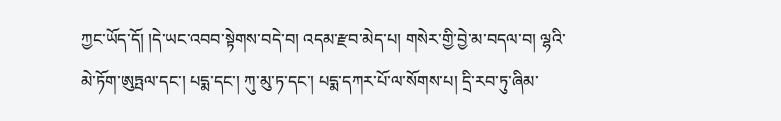ཀྱང་ཡོད་དོ། །དེ་ཡང་འབབ་སྟེགས་བདེ་བ། འདམ་རྫབ་མེད་པ། གསེར་གྱི་བྱེ་མ་བདལ་བ། ལྷའི་མེ་ཏོག་ཨུཏྤལ་དང་། པདྨ་དང་། ཀུ་མུ་ཏ་དང་། པདྨ་དཀར་པོ་ལ་སོགས་པ། དྲི་རབ་ཏུ་ཞིམ་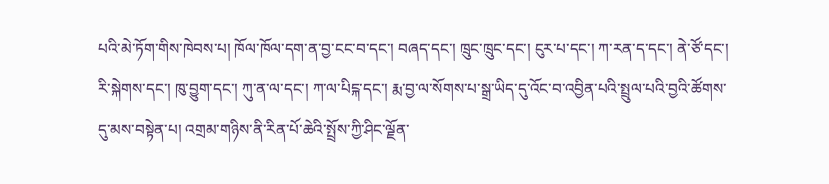པའི་མེ་ཏོག་གིས་ཁེབས་པ། ཁོལ་ཁོལ་དག་ན་བྱ་ངང་བ་དང་། བཞད་དང་། ཁྲུང་ཁྲུང་དང་། ངུར་པ་དང་། ཀ་རན་ད་དང་། ནེ་ཙོ་དང་། རི་སྐེགས་དང་། ཁུ་བྱུག་དང་། ཀུ་ན་ལ་དང་། ཀ་ལ་པིངྐ་དང་། རྨ་བྱ་ལ་སོགས་པ་སྒྲ་ཡིད་དུ་འོང་བ་འབྱིན་པའི་སྤྲུལ་པའི་བྱའི་ཚོགས་དུ་མས་བསྟེན་པ། འགྲམ་གཉིས་ནི་རིན་པོ་ཆེའི་སྤྲོས་ཀྱི་ཤིང་ལྗོན་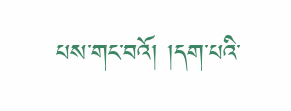པས་གང་བའོ། །དག་པའི་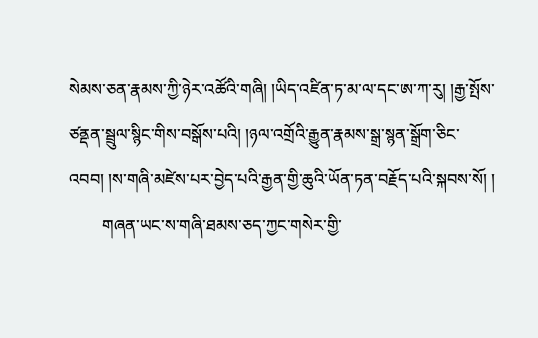སེམས་ཅན་རྣམས་ཀྱི་ཉེར་འཚོའི་གཞི། །ཡིད་འཛིན་ཏ་མ་ལ་དང་ཨ་ཀ་རུ། །རྒྱ་སྤོས་ཙནྡན་སྦྲུལ་སྙིང་གིས་བསྒོས་པའི། །ཉལ་འགྲོའི་རྒྱུན་རྣམས་སྒྲ་སྙན་སྒྲོག་ཅིང་འབབ། །ས་གཞི་མཛེས་པར་བྱེད་པའི་རྒྱན་གྱི་ཆུའི་ཡོན་ཏན་བརྗོད་པའི་སྐབས་སོ། །
        གཞན་ཡང་ས་གཞི་ཐམས་ཅད་ཀྱང་གསེར་གྱི་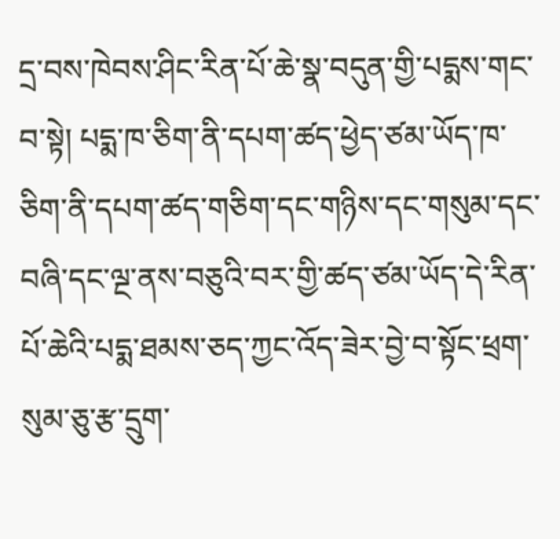དྲ་བས་ཁེབས་ཤིང་རིན་པོ་ཆེ་སྣ་བདུན་གྱི་པདྨས་གང་བ་སྟེ། པདྨ་ཁ་ཅིག་ནི་དཔག་ཚད་ཕྱེད་ཙམ་ཡོད་ཁ་ཅིག་ནི་དཔག་ཚད་གཅིག་དང་གཉིས་དང་གསུམ་དང་བཞི་དང་ལྔ་ནས་བཅུའི་བར་གྱི་ཚད་ཙམ་ཡོད་དེ་རིན་པོ་ཆེའི་པདྨ་ཐམས་ཅད་ཀྱང་འོད་ཟེར་བྱེ་བ་སྟོང་ཕྲག་སུམ་ཅུ་རྩ་དྲུག་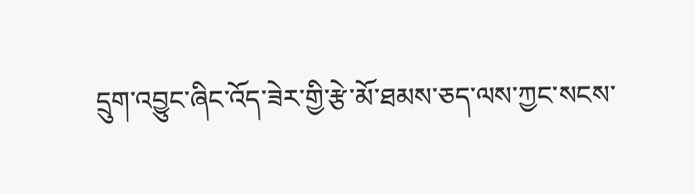དྲུག་འབྱུང་ཞིང་འོད་ཟེར་གྱི་རྩེ་མོ་ཐམས་ཅད་ལས་ཀྱང་སངས་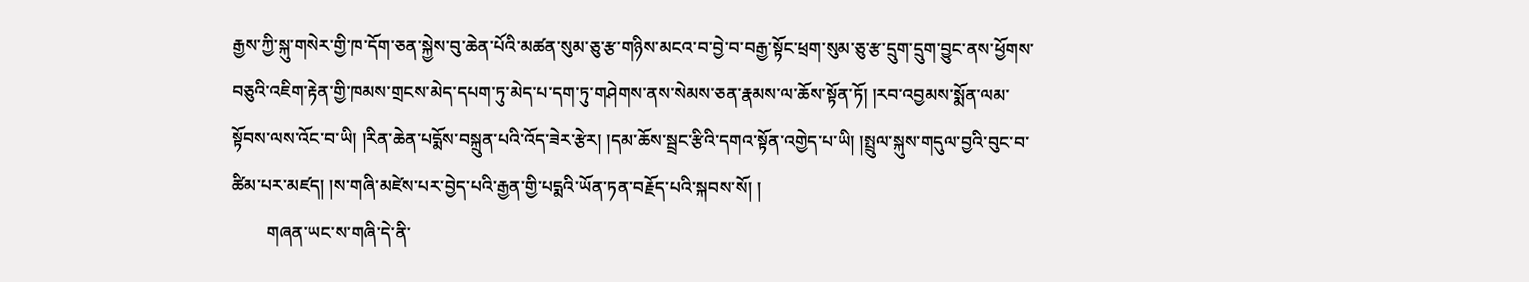རྒྱས་ཀྱི་སྐུ་གསེར་གྱི་ཁ་དོག་ཅན་སྐྱེས་བུ་ཆེན་པོའི་མཚན་སུམ་ཅུ་རྩ་གཉིས་མངའ་བ་བྱེ་བ་བརྒྱ་སྟོང་ཕྲག་སུམ་ཅུ་རྩ་དྲུག་དྲུག་བྱུང་ནས་ཕྱོགས་བཅུའི་འཇིག་རྟེན་གྱི་ཁམས་གྲངས་མེད་དཔག་ཏུ་མེད་པ་དག་ཏུ་གཤེགས་ནས་སེམས་ཅན་རྣམས་ལ་ཆོས་སྟོན་ཏོ། །རབ་འབྱམས་སྨོན་ལམ་སྟོབས་ལས་འོང་བ་ཡི། །རིན་ཆེན་པདྨོས་བསྐྲུན་པའི་འོད་ཟེར་རྩེར། །དམ་ཆོས་སྦྲང་རྩིའི་དགའ་སྟོན་འགྱེད་པ་ཡི། །སྤྲུལ་སྐུས་གདུལ་བྱའི་བུང་བ་ཚིམ་པར་མཛད། །ས་གཞི་མཛེས་པར་བྱེད་པའི་རྒྱན་གྱི་པདྨའི་ཡོན་ཏན་བརྗོད་པའི་སྐབས་སོ། །
        གཞན་ཡང་ས་གཞི་དེ་ནི་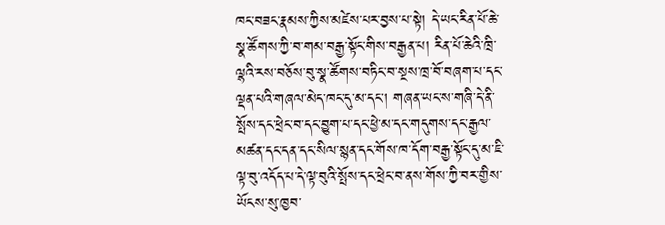ཁང་བཟང་རྣམས་ཀྱིས་མཛེས་པར་བྱས་པ་སྟེ། དེ་ཡང་རིན་པོ་ཆེ་སྣ་ཚོགས་ཀྱི་བ་གམ་བརྒྱ་སྟོང་གིས་བརྒྱན་པ། རིན་པོ་ཆེའི་ཁྲི་ལྷའི་རས་བཅོས་བུ་སྣ་ཚོགས་བཏིང་བ་སྔས་ཁྲ་བོ་བཞག་པ་དང་ལྡན་པའི་གཞལ་མེད་ཁང་དུ་མ་དང་། གཞན་ཡང་ས་གཞི་དེ་ནི་སྤོས་དང་ཕྲེང་བ་དང་བྱུག་པ་དང་ཕྱེ་མ་དང་གདུགས་དང་རྒྱལ་མཚན་དང་དན་དང་སིལ་སྙན་དང་གོས་ཁ་དོག་བརྒྱ་སྟོང་དུ་མ་ཇི་ལྟ་བུ་འདོད་པ་དེ་ལྟ་བུའི་སྤོས་དང་ཕྲེང་བ་ནས་གོས་ཀྱི་བར་གྱིས་ཡོངས་སུ་ཁྱབ་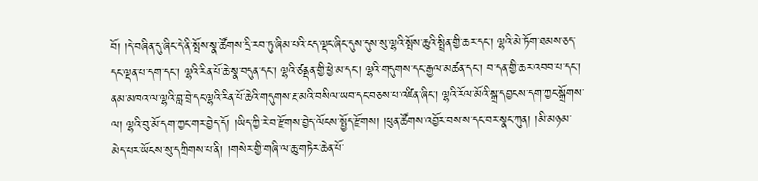བོ། །དེ་བཞིན་དུ་ཞིང་དེ་ནི་སྤོས་སྣ་ཚོགས་དྲི་རབ་ཏུ་ཞིམ་པའི་ངད་ལྡང་ཞིང་དུས་དུས་སུ་ལྷའི་སྤོས་ཆུའི་སྤྲིན་གྱི་ཆར་དང་། ལྷའི་མེ་ཏོག་ཐམས་ཅད་དང་ལྡན་པ་དག་དང་། ལྷའི་རིན་པོ་ཆེ་སྣ་བདུན་དང་། ལྷའི་ཙནྡན་གྱི་ཕྱེ་མ་དང་། ལྷའི་གདུགས་དང་རྒྱལ་མཚན་དང་། བ་དན་གྱི་ཆར་འབབ་པ་དང་། ནམ་མཁའ་ལ་ལྷའི་བླ་བྲེ་དང་ལྷའི་རིན་པོ་ཆེའི་གདུགས་རྔ་མའི་བསིལ་ཡབ་དང་བཅས་པ་འཛིན་ཞིང་། ལྷའི་རོལ་མོའི་སྒྲ་དབྱངས་དག་ཀྱང་སྒྲོགས་ལ། ལྷའི་བུ་མོ་དག་ཀྱང་གར་བྱེད་དོ། །ཡིད་ཀྱི་རེ་བ་རྫོགས་བྱེད་ལོངས་སྤྱོད་རྫོགས། །ཕུན་ཚོགས་འབྱོར་བས་ས་དང་བར་སྣང་ཀུན། །མི་མཉམ་མེད་པར་ཡོངས་སུ་དཀྲིགས་པ་ནི། །གསེར་གྱི་གཞི་ལ་ཆུ་གཏེར་ཆེན་པོ་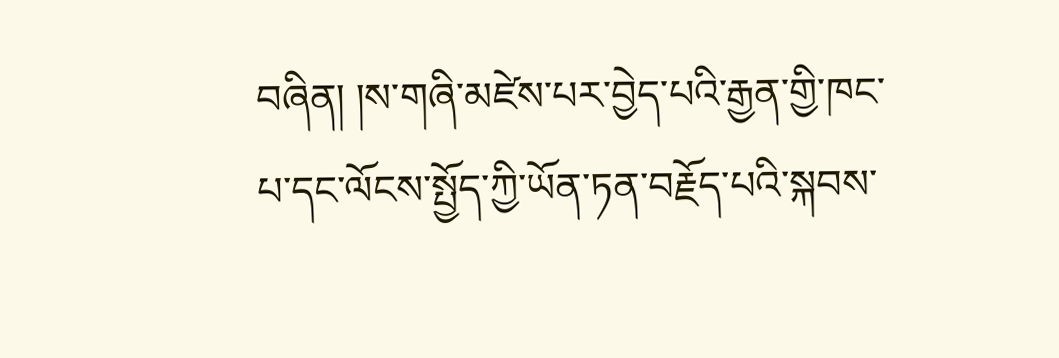བཞིན། །ས་གཞི་མཛེས་པར་བྱེད་པའི་རྒྱན་གྱི་ཁང་པ་དང་ལོངས་སྤྱོད་ཀྱི་ཡོན་ཏན་བརྗོད་པའི་སྐབས་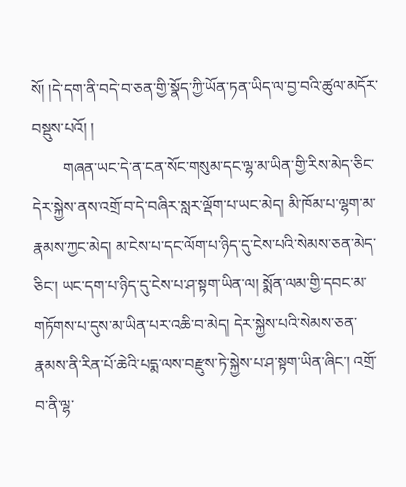སོ། །དེ་དག་ནི་བདེ་བ་ཅན་གྱི་སྣོད་ཀྱི་ཡོན་ཏན་ཡིད་ལ་བྱ་བའི་ཚུལ་མདོར་བསྡུས་པའོ། །
        གཞན་ཡང་དེ་ན་ངན་སོང་གསུམ་དང་ལྷ་མ་ཡིན་གྱི་རིས་མེད་ཅིང་དེར་སྐྱེས་ནས་འགྲོ་བ་དེ་བཞིར་སླར་ལྡོག་པ་ཡང་མེད། མི་ཁོམ་པ་ལྷག་མ་རྣམས་ཀྱང་མེད། མ་ངེས་པ་དང་ལོག་པ་ཉིད་དུ་ངེས་པའི་སེམས་ཅན་མེད་ཅིང་། ཡང་དག་པ་ཉིད་དུ་ངེས་པ་ཤ་སྟག་ཡིན་ལ། སྨོན་ལམ་གྱི་དབང་མ་གཏོགས་པ་དུས་མ་ཡིན་པར་འཆི་བ་མེད། དེར་སྐྱེས་པའི་སེམས་ཅན་རྣམས་ནི་རིན་པོ་ཆེའི་པདྨ་ལས་བརྫུས་ཏེ་སྐྱེས་པ་ཤ་སྟག་ཡིན་ཞིང་། འགྲོ་བ་ནི་ལྷ་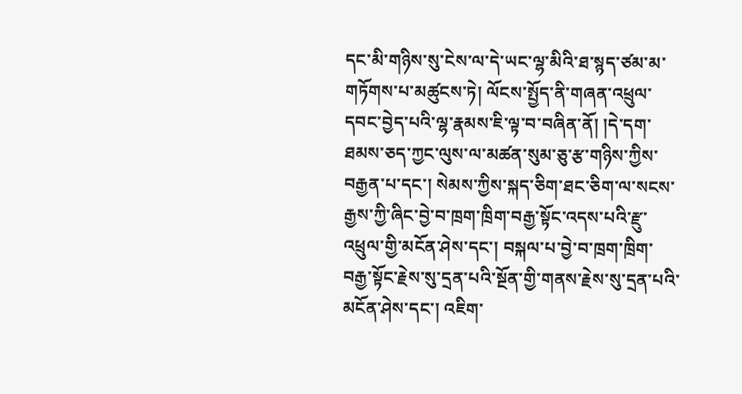དང་མི་གཉིས་སུ་ངེས་ལ་དེ་ཡང་ལྷ་མིའི་ཐ་སྙད་ཙམ་མ་གཏོགས་པ་མཚུངས་ཏེ། ལོངས་སྤྱོད་ནི་གཞན་འཕྲུལ་དབང་བྱེད་པའི་ལྷ་རྣམས་ཇི་ལྟ་བ་བཞིན་ནོ། །དེ་དག་ཐམས་ཅད་ཀྱང་ལུས་ལ་མཚན་སུམ་ཅུ་རྩ་གཉིས་ཀྱིས་བརྒྱན་པ་དང་། སེམས་ཀྱིས་སྐད་ཅིག་ཐང་ཅིག་ལ་སངས་རྒྱས་ཀྱི་ཞིང་བྱེ་བ་ཁྲག་ཁྲིག་བརྒྱ་སྟོང་འདས་པའི་རྫུ་འཕྲུལ་གྱི་མངོན་ཤེས་དང་། བསྐལ་པ་བྱེ་བ་ཁྲག་ཁྲིག་བརྒྱ་སྟོང་རྗེས་སུ་དྲན་པའི་སྔོན་གྱི་གནས་རྗེས་སུ་དྲན་པའི་མངོན་ཤེས་དང་། འཇིག་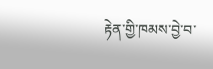རྟེན་གྱི་ཁམས་བྱེ་བ་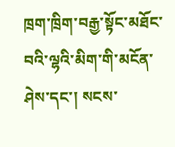ཁྲག་ཁྲིག་བརྒྱ་སྟོང་མཐོང་བའི་ལྷའི་མིག་གི་མངོན་ཤེས་དང་། སངས་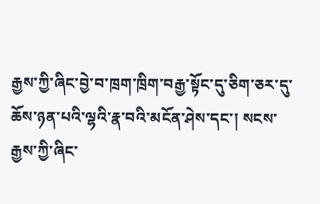རྒྱས་ཀྱི་ཞིང་བྱེ་བ་ཁྲག་ཁྲིག་བརྒྱ་སྟོང་དུ་ཅིག་ཅར་དུ་ཆོས་ཉན་པའི་ལྷའི་རྣ་བའི་མངོན་ཤེས་དང་། སངས་རྒྱས་ཀྱི་ཞིང་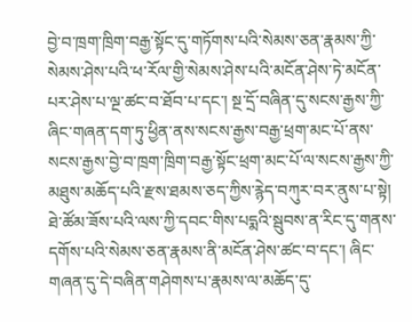བྱེ་བ་ཁྲག་ཁྲིག་བརྒྱ་སྟོང་དུ་གཏོགས་པའི་སེམས་ཅན་རྣམས་ཀྱི་སེམས་ཤེས་པའི་ཕ་རོལ་གྱི་སེམས་ཤེས་པའི་མངོན་ཤེས་ཏེ་མངོན་པར་ཤེས་པ་ལྔ་ཚང་བ་ཐོབ་པ་དང་། སྔ་དྲོ་བཞིན་དུ་སངས་རྒྱས་ཀྱི་ཞིང་གཞན་དག་ཏུ་ཕྱིན་ནས་སངས་རྒྱས་བརྒྱ་ཕྲག་མང་པོ་ནས་སངས་རྒྱས་བྱེ་བ་ཁྲག་ཁྲིག་བརྒྱ་སྟོང་ཕྲག་མང་པོ་ལ་སངས་རྒྱས་ཀྱི་མཐུས་མཆོད་པའི་རྫས་ཐམས་ཅད་ཀྱིས་རྙེད་བཀུར་བར་ནུས་པ་སྟེ། ཐེ་ཚོམ་ཟོས་པའི་ལས་ཀྱི་དབང་གིས་པདྨའི་སྦུབས་ན་རིང་དུ་གནས་དགོས་པའི་སེམས་ཅན་རྣམས་ནི་མངོན་ཤེས་ཚང་བ་དང་། ཞིང་གཞན་དུ་དེ་བཞིན་གཤེགས་པ་རྣམས་ལ་མཆོད་དུ་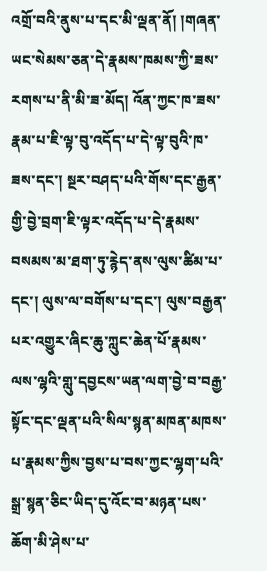འགྲོ་བའི་ནུས་པ་དང་མི་ལྡན་ནོ། །གཞན་ཡང་སེམས་ཅན་དེ་རྣམས་ཁམས་ཀྱི་ཟས་རགས་པ་ནི་མི་ཟ་མོད། འོན་ཀྱང་ཁ་ཟས་རྣམ་པ་ཇི་ལྟ་བུ་འདོད་པ་དེ་ལྟ་བུའི་ཁ་ཟས་དང་། སྔར་བཤད་པའི་གོས་དང་རྒྱན་གྱི་བྱེ་བྲག་ཇི་ལྟར་འདོད་པ་དེ་རྣམས་བསམས་མ་ཐག་ཏུ་རྙེད་ནས་ལུས་ཚིམ་པ་དང་། ལུས་ལ་བགོས་པ་དང་། ལུས་བརྒྱན་པར་འགྱུར་ཞིང་ཆུ་ཀླུང་ཆེན་པོ་རྣམས་ལས་ལྷའི་གླུ་དབྱངས་ཡན་ལག་བྱེ་བ་བརྒྱ་སྟོང་དང་ལྡན་པའི་སིལ་སྙན་མཁན་མཁས་པ་རྣམས་ཀྱིས་བྱས་པ་བས་ཀྱང་ལྷག་པའི་སྒྲ་སྙན་ཅིང་ཡིད་དུ་འོང་བ་མཉན་པས་ཆོག་མི་ཤེས་པ་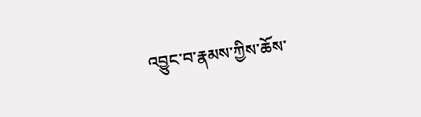འབྱུང་བ་རྣམས་ཀྱིས་ཆོས་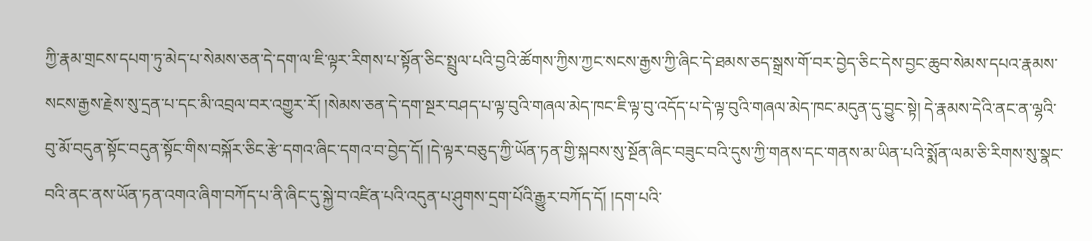ཀྱི་རྣམ་གྲངས་དཔག་ཏུ་མེད་པ་སེམས་ཅན་དེ་དག་ལ་ཇི་ལྟར་རིགས་པ་སྟོན་ཅིང་སྤྲུལ་པའི་བྱའི་ཚོགས་ཀྱིས་ཀྱང་སངས་རྒྱས་ཀྱི་ཞིང་དེ་ཐམས་ཅད་སྒྲས་གོ་བར་བྱེད་ཅིང་དེས་བྱང་ཆུབ་སེམས་དཔའ་རྣམས་སངས་རྒྱས་རྗེས་སུ་དྲན་པ་དང་མི་འབྲལ་བར་འགྱུར་རོ། །སེམས་ཅན་དེ་དག་སྔར་བཤད་པ་ལྟ་བུའི་གཞལ་མེད་ཁང་ཇི་ལྟ་བུ་འདོད་པ་དེ་ལྟ་བུའི་གཞལ་མེད་ཁང་མདུན་དུ་བྱུང་སྟེ། དེ་རྣམས་དེའི་ནང་ན་ལྷའི་བུ་མོ་བདུན་སྟོང་བདུན་སྟོང་གིས་བསྐོར་ཅིང་རྩེ་དགའ་ཞིང་དགའ་བ་བྱེད་དོ། །དེ་ལྟར་བཅུད་ཀྱི་ཡོན་ཏན་གྱི་སྐབས་སུ་སྔོན་ཞིང་བཟུང་བའི་དུས་ཀྱི་གནས་དང་གནས་མ་ཡིན་པའི་སྨོན་ལམ་ཅི་རིགས་སུ་སྣང་བའི་ནང་ནས་ཡོན་ཏན་འགའ་ཞིག་བཀོད་པ་ནི་ཞིང་དུ་སྐྱེ་བ་འཛིན་པའི་འདུན་པ་ཤུགས་དྲག་པོའི་རྒྱུར་བཀོད་དོ། །དག་པའི་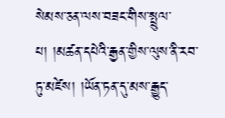སེམས་ཅན་ལས་བཟང་གིས་སྤྲུལ་པ། །མཚན་དཔེའི་རྒྱན་གྱིས་ལུས་ནི་རབ་ཏུ་མཛེས། །ཡོན་ཏན་དུ་མས་རྒྱུད་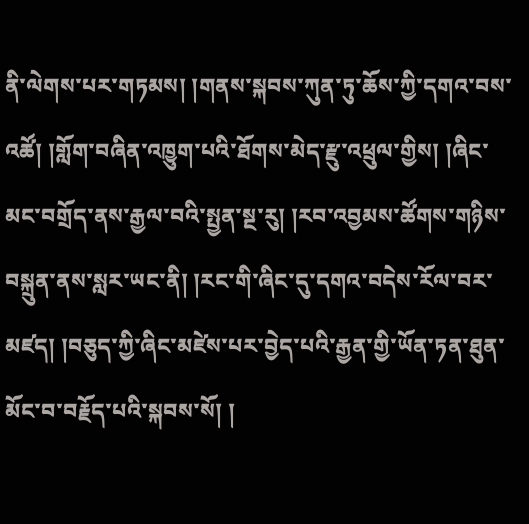ནི་ལེགས་པར་གཏམས། །གནས་སྐབས་ཀུན་ཏུ་ཆོས་ཀྱི་དགའ་བས་འཚོ། །གློག་བཞིན་འཁྱུག་པའི་ཐོགས་མེད་རྫུ་འཕྲུལ་གྱིས། །ཞིང་མང་བགྲོད་ནས་རྒྱལ་བའི་སྤྱན་སྔ་རུ། །རབ་འབྱམས་ཚོགས་གཉིས་བསྐྲུན་ནས་སླར་ཡང་ནི། །རང་གི་ཞིང་དུ་དགའ་བདེས་རོལ་བར་མཛད། །བཅུད་ཀྱི་ཞིང་མཛེས་པར་བྱེད་པའི་རྒྱན་གྱི་ཡོན་ཏན་ཐུན་མོང་བ་བརྗོད་པའི་སྐབས་སོ། །